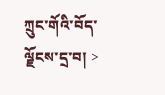ཀྲུང་གོའི་བོད་ལྗོངས་དྲ་བ། >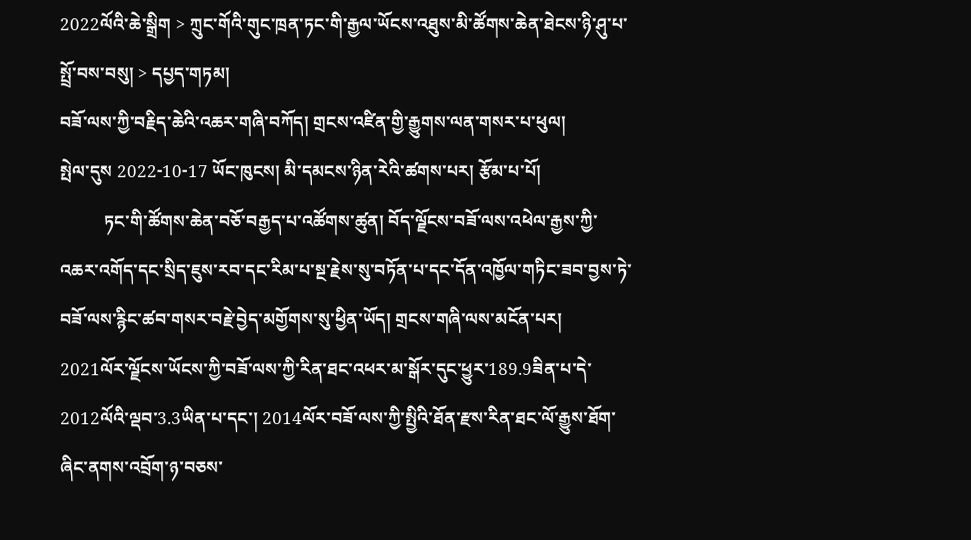2022ལོའི་ཆེ་སྒྲིག > ཀྲུང་གོའི་གུང་ཁྲན་ཏང་གི་རྒྱལ་ཡོངས་འཐུས་མི་ཚོགས་ཆེན་ཐེངས་ཉི་ཤུ་པ་སྤྲོ་བས་བསུ། > དཔྱད་གཏམ།
བཟོ་ལས་ཀྱི་བརྗིད་ཆེའི་འཆར་གཞི་བཀོད། གྲངས་འཛིན་གྱི་རྒྱུགས་ལན་གསར་པ་ཕུལ།
སྤེལ་དུས 2022-10-17 ཡོང་ཁུངས། མི་དམངས་ཉིན་རེའི་ཚགས་པར། རྩོམ་པ་པོ།
          ཏང་གི་ཚོགས་ཆེན་བཅོ་བརྒྱད་པ་འཚོགས་ཚུན། བོད་ལྗོངས་བཟོ་ལས་འཕེལ་རྒྱས་ཀྱི་འཆར་འགོད་དང་སྲིད་ཇུས་རབ་དང་རིམ་པ་སྔ་རྗེས་སུ་བཏོན་པ་དང་དོན་འཁྱོལ་གཏིང་ཟབ་བྱས་ཏེ་བཟོ་ལས་རྙིང་ཚབ་གསར་བརྗེ་བྱེད་མགྱོགས་སུ་ཕྱིན་ཡོད། གྲངས་གཞི་ལས་མངོན་པར། 2021ལོར་ལྗོངས་ཡོངས་ཀྱི་བཟོ་ལས་ཀྱི་རིན་ཐང་འཕར་མ་སྒོར་དུང་ཕྱུར་189.9ཟིན་པ་དེ་2012ལོའི་ལྡབ་3.3ཡིན་པ་དང་། 2014ལོར་བཟོ་ལས་ཀྱི་སྤྱིའི་ཐོན་རྫས་རིན་ཐང་ལོ་རྒྱུས་ཐོག་ཞིང་ནགས་འབྲོག་ཉ་བཅས་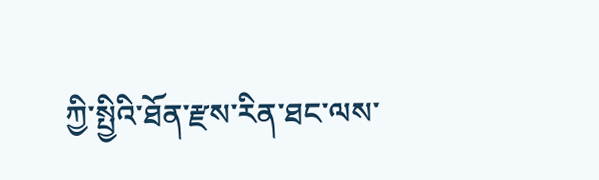ཀྱི་སྤྱིའི་ཐོན་རྫས་རིན་ཐང་ལས་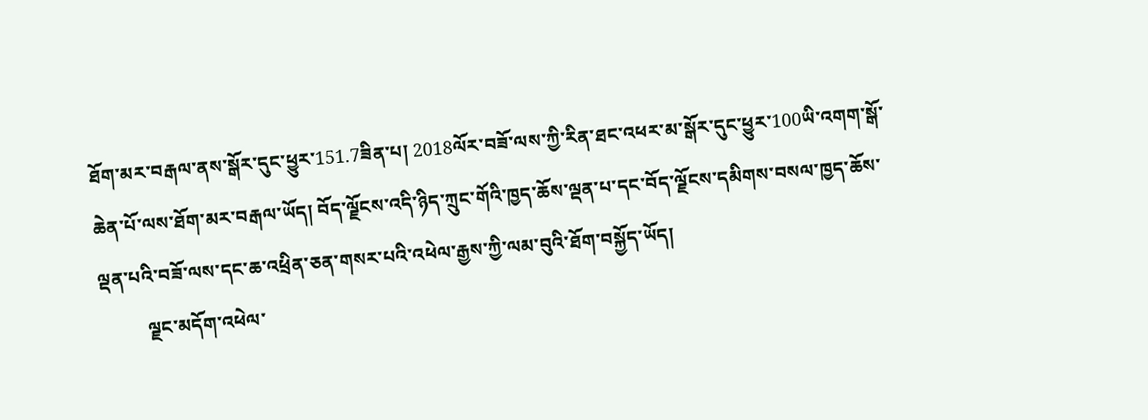ཐོག་མར་བརྒལ་ནས་སྒོར་དུང་ཕྱུར་151.7ཟིན་པ། 2018ལོར་བཟོ་ལས་ཀྱི་རིན་ཐང་འཕར་མ་སྒོར་དུང་ཕྱུར་100ཡི་འགག་སྒོ་ཆེན་པོ་ལས་ཐོག་མར་བརྒལ་ཡོད། བོད་ལྗོངས་འདི་ཉིད་ཀྲུང་གོའི་ཁྱད་ཆོས་ལྡན་པ་དང་བོད་ལྗོངས་དམིགས་བསལ་ཁྱད་ཆོས་ལྡན་པའི་བཟོ་ལས་དང་ཆ་འཕྲིན་ཅན་གསར་པའི་འཕེལ་རྒྱས་ཀྱི་ལམ་བུའི་ཐོག་བསྐྱོད་ཡོད།
          ལྗང་མདོག་འཕེལ་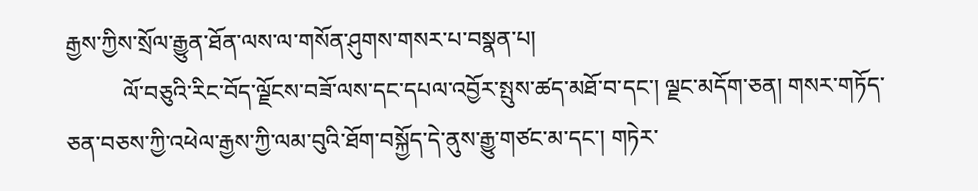རྒྱས་ཀྱིས་སྲོལ་རྒྱུན་ཐོན་ལས་ལ་གསོན་ཤུགས་གསར་པ་བསྣན་པ།
          ལོ་བཅུའི་རིང་བོད་ལྗོངས་བཟོ་ལས་དང་དཔལ་འབྱོར་སྤུས་ཚད་མཐོ་བ་དང་། ལྗང་མདོག་ཅན། གསར་གཏོད་ཅན་བཅས་ཀྱི་འཕེལ་རྒྱས་ཀྱི་ལམ་བུའི་ཐོག་བསྐྱོད་དེ་ནུས་རྒྱུ་གཙང་མ་དང་། གཏེར་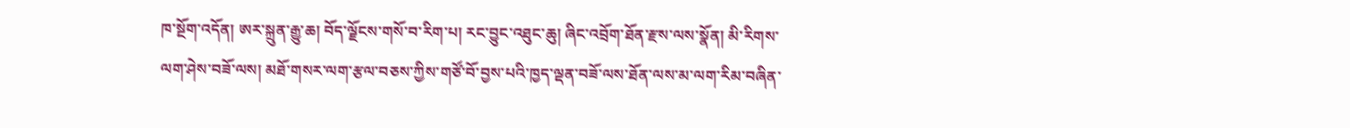ཁ་སྔོག་འདོན། ཨར་སྐྲུན་རྒྱུ་ཆ། བོད་ལྗོངས་གསོ་བ་རིག་པ། རང་བྱུང་འཐུང་ཆུ། ཞིང་འབྲོག་ཐོན་རྫས་ལས་སྣོན། མི་རིགས་ལག་ཤེས་བཟོ་ལས། མཐོ་གསར་ལག་རྩལ་བཅས་ཀྱིས་གཙོ་བོ་བྱས་པའི་ཁྱད་ལྡན་བཟོ་ལས་ཐོན་ལས་མ་ལག་རིམ་བཞིན་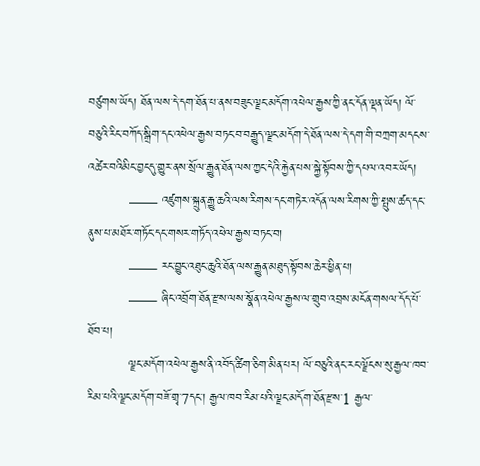བཙུགས་ཡོད། ཐོན་ལས་དེ་དག་ཐོན་པ་ནས་བཟུང་ལྗང་མདོག་འཕེལ་རྒྱས་ཀྱི་ནང་དོན་ལྡན་ཡོད། ལོ་བཅུའི་རིང་བཀོད་སྒྲིག་དང་འཕེལ་རྒྱས་བཏང་བ་བརྒྱུད་ལྗང་མདོག་དེ་ཐོན་ལས་དེ་དག་གི་བཀྲག་མདངས་འཚེར་བའིམིང་བྱངདུ་གྱུར་ནས་སྲོལ་རྒྱུན་ཐོན་ལས་ཀྱང་དེའི་རྐྱེན་པས་སྐྱེ་སྟོབས་ཀྱི་དཔལ་འབར་ཡོད།
          —— འཛུགས་སྐྲུན་རྒྱུ་ཆའི་ལས་རིགས་དང་གཏེར་འདོན་ལས་རིགས་ཀྱི་སྤུས་ཚད་དང་ནུས་པ་མཐོར་གཏོང་དང་གསར་གཏོད་འཕེལ་རྒྱས་བཏང་བ།
          —— རང་བྱུང་འཐུང་ཆུའི་ཐོན་ལས་རྒྱུན་མཐུད་སྟོབས་ཆེར་ཕྱིན་པ།
          —— ཞིང་འབྲོག་ཐོན་རྫས་ལས་སྣོན་འཕེལ་རྒྱས་ལ་གྲུབ་འབྲས་མངོན་གསལ་དོད་པོ་ཐོབ་པ།
          ལྗང་མདོག་འཕེལ་རྒྱས་ནི་འབོད་ཚིག་ཅིག་མིན་པར། ལོ་བཅུའི་ནང་རང་ལྗོངས་སུ་རྒྱལ་ཁབ་རིམ་པའི་ལྗང་མདོག་བཟོ་གྲྭ་7དང་། རྒྱལ་ཁབ་རིམ་པའི་ལྗང་མདོག་ཐོན་རྫས་1 རྒྱལ་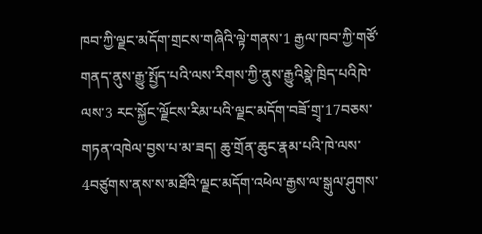ཁབ་ཀྱི་ལྗང་མདོག་གྲངས་གཞིའི་ལྟེ་གནས་1 རྒྱལ་ཁབ་ཀྱི་གཙོ་གནད་ནུས་རྒྱུ་སྤྱོད་པའི་ལས་རིགས་ཀྱི་ནུས་རྒྱུའིསྣེ་ཁྲིད་པའིཁེ་ལས་3 རང་སྐྱོང་ལྗོངས་རིམ་པའི་ལྗང་མདོག་བཟོ་གྲྭ་17བཅས་གཏན་འཁེལ་བྱས་པ་མ་ཟད། ཆུ་གྲོན་ཆུང་རྣམ་པའི་ཁེ་ལས་4བཙུགས་ནས་ས་མཐོའི་ལྗང་མདོག་འཕེལ་རྒྱས་ལ་སྒུལ་ཤུགས་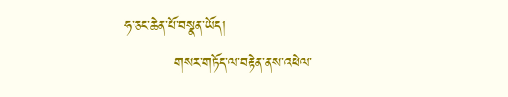ཧ་ཅང་ཆེན་པོ་བསྣན་ཡོད།
          གསར་གཏོད་ལ་བརྟེན་ནས་འཕེལ་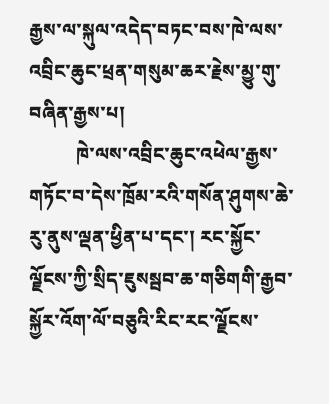རྒྱས་ལ་སྐུལ་འདེད་བཏང་བས་ཁེ་ལས་འབྲིང་ཆུང་ཕྲན་གསུམ་ཆར་རྗེས་མྱུ་གུ་བཞིན་རྒྱས་པ།
          ཁེ་ལས་འབྲིང་ཆུང་འཕེལ་རྒྱས་གཏོང་བ་དེས་ཁྲོམ་རའི་གསོན་ཤུགས་ཆེ་རུ་ནུས་ལྡན་ཕྱིན་པ་དང་། རང་སྐྱོང་ལྗོངས་ཀྱི་སྲིད་ཇུསསྦབ་ཆ་གཅིགགི་རྒྱབ་སྐྱོར་འོག་ལོ་བཅུའི་རིང་རང་ལྗོངས་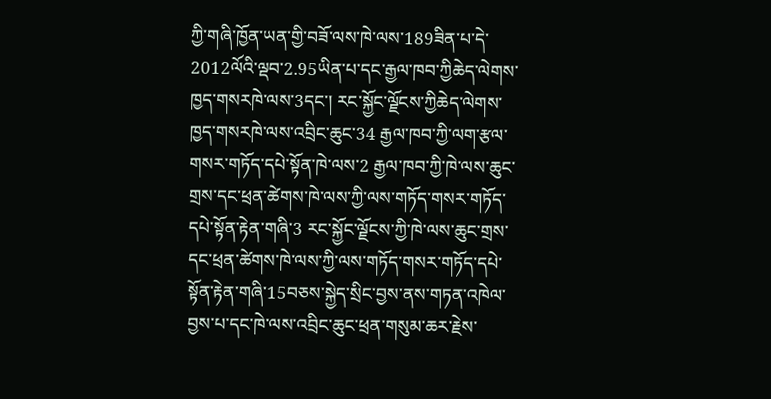ཀྱི་གཞི་ཁྱོན་ཡན་གྱི་བཟོ་ལས་ཁེ་ལས་189ཟིན་པ་དེ་2012ལོའི་ལྡབ་2.95ཡིན་པ་དང་རྒྱལ་ཁབ་ཀྱིཆེད་ལེགས་ཁྱད་གསརཁེ་ལས་3དང་། རང་སྐྱོང་ལྗོངས་ཀྱིཆེད་ལེགས་ཁྱད་གསརཁེ་ལས་འབྲིང་ཆུང་34 རྒྱལ་ཁབ་ཀྱི་ལག་རྩལ་གསར་གཏོད་དཔེ་སྟོན་ཁེ་ལས་2 རྒྱལ་ཁབ་ཀྱི་ཁེ་ལས་ཆུང་གྲས་དང་ཕྲན་ཚེགས་ཁེ་ལས་ཀྱི་ལས་གཏོད་གསར་གཏོད་དཔེ་སྟོན་རྟེན་གཞི་3 རང་སྐྱོང་ལྗོངས་ཀྱི་ཁེ་ལས་ཆུང་གྲས་དང་ཕྲན་ཚེགས་ཁེ་ལས་ཀྱི་ལས་གཏོད་གསར་གཏོད་དཔེ་སྟོན་རྟེན་གཞི་15བཅས་སྐྱེད་སྲིང་བྱས་ནས་གཏན་འཁེལ་བྱས་པ་དང་ཁེ་ལས་འབྲིང་ཆུང་ཕྲན་གསུམ་ཆར་རྗེས་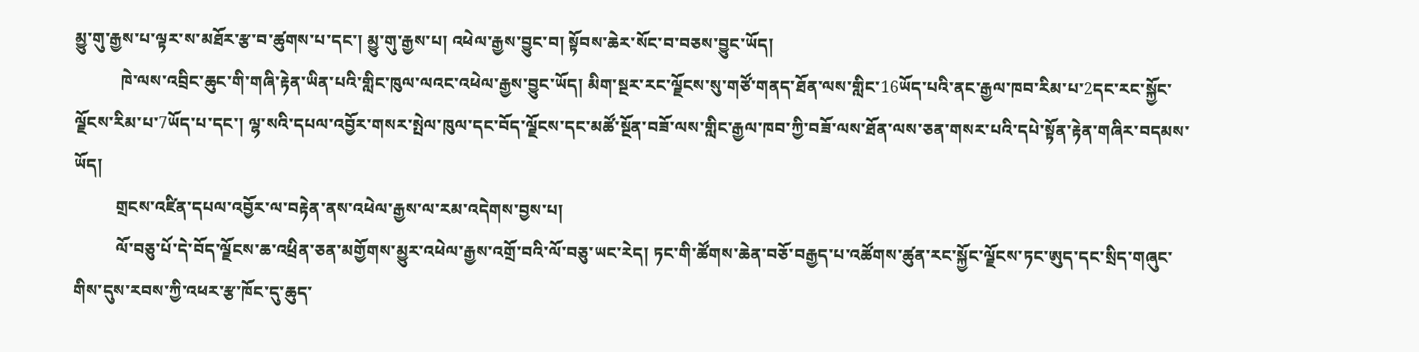མྱུ་གུ་རྒྱས་པ་ལྟར་ས་མཐོར་རྩ་བ་ཚུགས་པ་དང་། མྱུ་གུ་རྒྱས་པ། འཕེལ་རྒྱས་བྱུང་བ། སྟོབས་ཆེར་སོང་བ་བཅས་བྱུང་ཡོད།
           ཁེ་ལས་འབྲིང་ཆུང་གི་གཞི་རྟེན་ཡིན་པའི་གླིང་ཁུལ་ལའང་འཕེལ་རྒྱས་བྱུང་ཡོད། མིག་སྔར་རང་ལྗོངས་སུ་གཙོ་གནད་ཐོན་ལས་གླིང་16ཡོད་པའི་ནང་རྒྱལ་ཁབ་རིམ་པ་2དང་རང་སྐྱོང་ལྗོངས་རིམ་པ་7ཡོད་པ་དང་། ལྷ་སའི་དཔལ་འབྱོར་གསར་སྤེལ་ཁུལ་དང་བོད་ལྗོངས་དང་མཚོ་སྔོན་བཟོ་ལས་གླིང་རྒྱལ་ཁབ་ཀྱི་བཟོ་ལས་ཐོན་ལས་ཅན་གསར་པའི་དཔེ་སྟོན་རྟེན་གཞིར་བདམས་ཡོད།
          གྲངས་འཛིན་དཔལ་འབྱོར་ལ་བརྟེན་ནས་འཕེལ་རྒྱས་ལ་རམ་འདེགས་བྱས་པ།
          ལོ་བཅུ་པོ་དེ་བོད་ལྗོངས་ཆ་འཕྲིན་ཅན་མགྱོགས་མྱུར་འཕེལ་རྒྱས་འགྲོ་བའི་ལོ་བཅུ་ཡང་རེད། ཏང་གི་ཚོགས་ཆེན་བཅོ་བརྒྱད་པ་འཚོགས་ཚུན་རང་སྐྱོང་ལྗོངས་ཏང་ཨུད་དང་སྲིད་གཞུང་གིས་དུས་རབས་ཀྱི་འཕར་རྩ་ཁོང་དུ་ཆུད་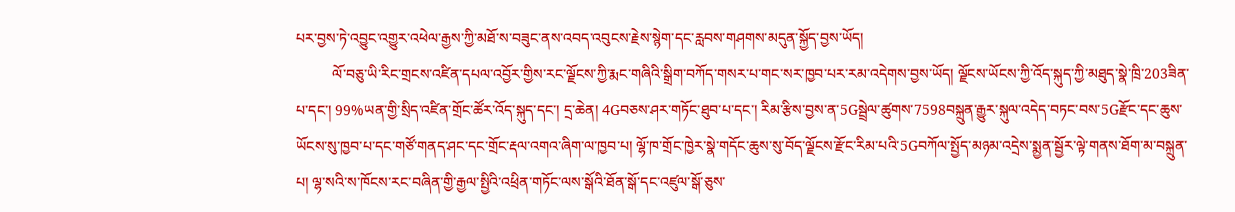པར་བྱས་ཏེ་འབྱུང་འགྱུར་འཕེལ་རྒྱས་ཀྱི་མཐོ་ས་བཟུང་ནས་འབད་འབུངས་རྗེས་སྙེག་དང་རླབས་གཤགས་མདུན་སྐྱོད་བྱས་ཡོད།
          ལོ་བཅུ་ཡི་རིང་གྲངས་འཛིན་དཔལ་འབྱོར་གྱིས་རང་ལྗོངས་ཀྱི་རྨང་གཞིའི་སྒྲིག་བཀོད་གསར་པ་གང་སར་ཁྱབ་པར་རམ་འདེགས་བྱས་ཡོད། ལྗོངས་ཡོངས་ཀྱི་འོད་སྐུད་ཀྱི་མཐུད་སྣེ་ཁྲི་203ཟིན་པ་དང་། 99%ཡན་གྱི་སྲིད་འཛིན་གྲོང་ཚོར་འོད་སྐུད་དང་། དྲ་ཆེན། 4Gབཅས་ཤར་གཏོང་ཐུབ་པ་དང་། རིམ་རྩིས་བྱས་ན་5Gསྦྲེལ་ཚུགས་7598བསྐྲུན་རྒྱུར་སྐུལ་འདེད་བཏང་བས་5Gརྫོང་དང་ཆུས་ཡོངས་སུ་ཁྱབ་པ་དང་གཙོ་གནད་ཤང་དང་གྲོང་རྡལ་འགའ་ཞིག་ལ་ཁྱབ་པ། ལྷོ་ཁ་གྲོང་ཁྱེར་སྣེ་གདོང་ཆུས་སུ་བོད་ལྗོངས་རྫོང་རིམ་པའི་5Gབཀོལ་སྤྱོད་མཉམ་འདྲེས་སྨྱན་སྦྱོར་ལྟེ་གནས་ཐོག་མ་བསྐྲུན་པ། ལྷ་སའི་ས་ཁོངས་རང་བཞིན་གྱི་རྒྱལ་སྤྱིའི་འཕྲིན་གཏོང་ལས་སྒོའི་ཐོན་སྒོ་དང་འཛུལ་སྒོ་ཅུས་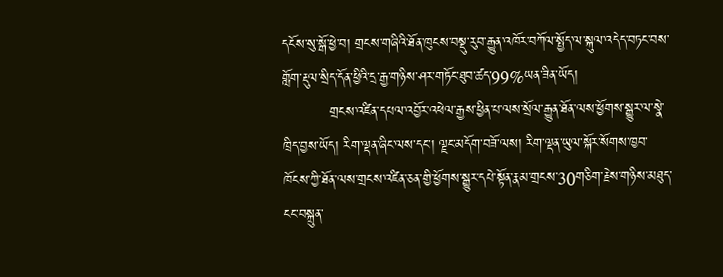དངོས་སུ་སྒོ་ཕྱེ་བ། གྲངས་གཞིའི་ཐོན་ཁུངས་བསྡུ་རུབ་རྒྱུན་འཁོར་བཀོལ་སྤྱོད་ལ་སྐུལ་འདེད་བཏང་བས་གློག་རྡུལ་སྲིད་དོན་ཕྱིའི་དྲ་རྒྱ་གཉིས་ཤར་གཏོང་ཐུབ་ཚད་99%ཡན་ཟིན་ཡོད།
          གྲངས་འཛིན་དཔལ་འབྱོར་འཕེལ་རྒྱས་ཕྱིན་པ་ལས་སྲོལ་རྒྱུན་ཐོན་ལས་ཕྱོགས་སྒྱུར་ལ་སྣེ་ཁྲིད་བྱས་ཡོད། རིག་ལྡན་ཞིང་ལས་དང་། ལྗང་མདོག་བཟོ་ལས། རིག་ལྡན་ཡུལ་སྐོར་སོགས་ཁྱབ་ཁོངས་ཀྱི་ཐོན་ལས་གྲངས་འཛིན་ཅན་གྱི་ཕྱོགས་སྒྱུར་དཔེ་སྟོན་རྣམ་གྲངས་30གཅིག་རྗེས་གཉིས་མཐུད་ངང་བསྐྲུན་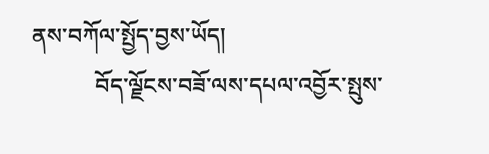ནས་བཀོལ་སྤྱོད་བྱས་ཡོད།
           བོད་ལྗོངས་བཟོ་ལས་དཔལ་འབྱོར་སྤུས་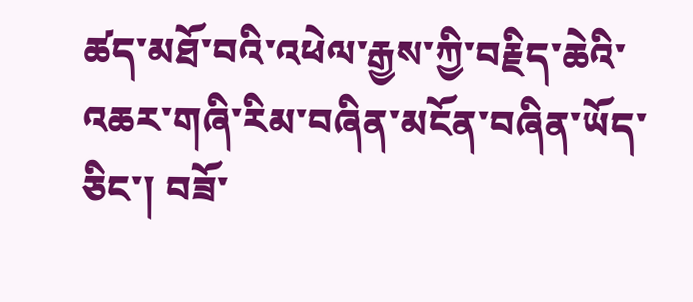ཚད་མཐོ་བའི་འཕེལ་རྒྱས་ཀྱི་བརྗིད་ཆེའི་འཆར་གཞི་རིམ་བཞིན་མངོན་བཞིན་ཡོད་ཅིང་། བཟོ་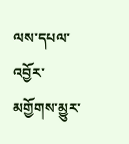ལས་དཔལ་འབྱོར་མགྱོགས་མྱུར་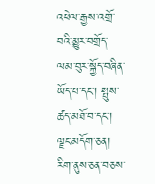འཕེལ་རྒྱས་འགྲོ་བའི་མྱུར་བགྲོད་ལམ་བུར་སྐྱོད་བཞིན་ཡོད་པ་དང་། སྤུས་ཚད་མཐོ་བ་དང་། ལྗང་མདོག་ཅན། རིག་ནུས་ཅན་བཅས་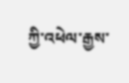ཀྱི་འཕེལ་རྒྱས་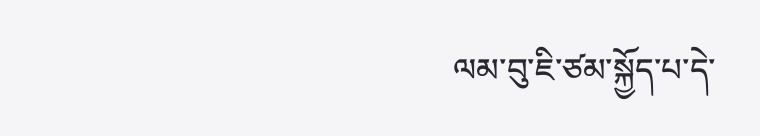ལམ་བུ་ཇི་ཙམ་སྐྱོད་པ་དེ་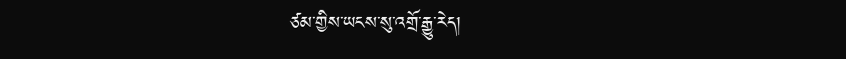ཙམ་གྱིས་ཡངས་སུ་འགྲོ་རྒྱུ་རེད།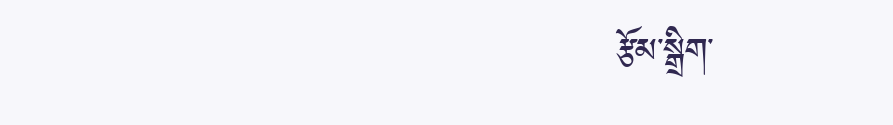རྩོམ་སྒྲིག་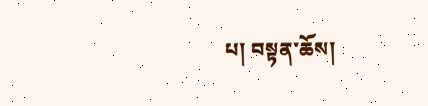པ། བསྟན་ཆོས།